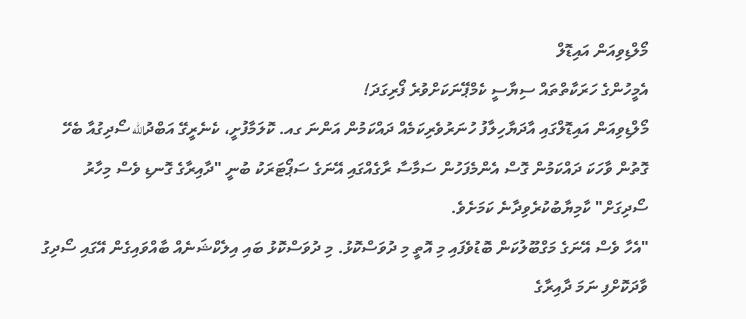މޯލްޑިވިއަން އައިޑޮލް
އެމީހުންގެ ހަރަކާތްތައް ސިޔާސީ ކެމްޕޭނަކަށްވުރެ ފޯރިގަދަ!
މޯލްޑިވިއަން އައިޑޮލްގައި އާދަޔާހިލާފު ހުނަރުވެރިކަމެއް ދައްކަމުން އަންނަ ގއ. ކޮލަމާފުށީ، ކެނެރީގޭ އަބްދުالله ސޯދިގުއާ ބެހޭ ގޮތުން ވާހަކަ ދައްކަމުން ގޮސް އެންމެފަހުން ސަމާސާ ރާގެއްގައި އޭނަގެ ސަޕޯޓަރަކު ބުނީ "ދާއިރާގެ ގޮނޑި ވެސް މިހާރު ސޯދިގަށް" ކާމިޔާބުކުރެވިދާނެ ކަމަށެވެ.
"އެހާ ވެސް އޭނަގެ މަގްބޫލުކަން ބޮޑުވެފައި މި އޮތީ މި ދުވަސްކޮޅު. މި ދުވަސްކޮޅު ބައި އިލެކްޝަނެއް ބާއްވައިގެން އޭގައި ސޯދިގު ވާދަކޮށްފި ނަމަ ދާއިރާގެ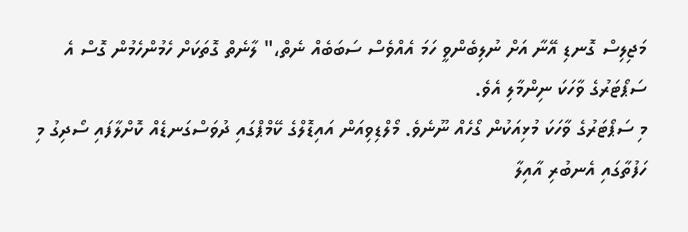މަޖިލިސް ގޮނޑި އޭނާ އަށް ނުލިބެންވީ ހަމަ އެއްވެސް ސަބަބެއް ނެތް،" ލާނެތް ގޮތަކަށް ހެމުންހެމުން ގޮސް އެ ސަޕޯޓަރުގެ ވާހަކަ ނިންމާލި އެވެ.
މި ސަޕޯޓަރުގެ ވާހަކަ މުޅިއަކުން ގޯހެއް ނޫނެވެ. މޯލްޑިވިއަން އައިޑޮލްގެ ކޭމްޕްގައި ދުވަސްގަނޑެއް ކޮށްލާފައި ސޯދިގު މި ހަފުތާގައި އެނބުރި އާއިލާ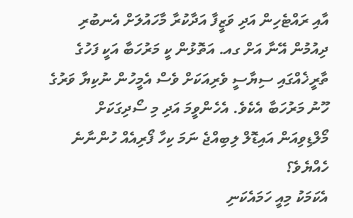އާއި ރައްޓެހިން އަދި ވަޒީފާ އަދާކުރާ މާހައުލަށް އެނބުރި ދިއުމުން އޭނާ އަށް ގއ. އަތޮޅުން ކީ މަރުހަބާ އަކީ ފަހުގެ ތާރީޚެއްގައި ސިޔާސީ ވެރިއަކަށް ވެސް އެމީހުން ނުކިޔާ ވަރުގެ ހޫނު މަރުހަބާ އެކެވެ. އެހެންވީމަ އަދި މި ސޯދިގަކަށް މޯލްޑިވިއަން އައިޑޮލް ލިބިއްޖެ ނަމަ ކިހާ ފޯރިއެއް ހުންނާނެ ހެއްޔެވެ؟
އެކަމަކު މިއީ ހަމައެކަނި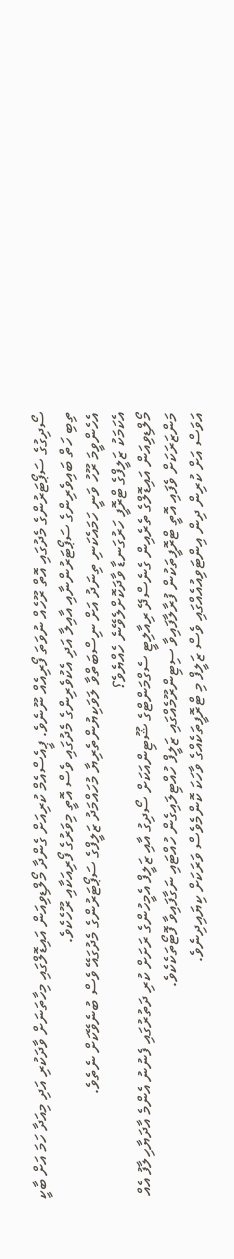ސޯދިގުގެ ސަޕޯޓަރުންގެ މެދުގައި އޮތް ރޫހެއް ނުވަތަ ފޯރިއެއް ނޫނެވެ. ޕީއެސްއެމް ކުރިއަށް ގެންދާ މޯލްޑިވިއަން އައިޑޮލްގައި މިހާތަނަށް ވާދަކުރި އަދި މިއަދާ ހަމަ އަށް ބާކީ ތިބި ހަތް ބައިވެރިންގެ ސަޕޯޓަރުންނާއި އާއިލާ އަދި އެކުވެރިންގެ މެދުގައި ވެސް އޮތީ މިވަރުގެ ފޯރިއަކާއި ރޫހެކެވެ.
އެހެންވީމަ ރޫހު ވަނީ ހަމައެކަނި ތިނަދު އަށް ނިސްބަތްވާ ލަވަކިޔުންތެރިޔާ މުހައްމަދު ޒަލީފްގެ ސަޕޯޓަރުންގެ މެދުގައޭ ވެސް ބުނެވޭކަށް ނެތެވެ.
އެކަމަކު ޒަލީފްގެ ޓްރޮފީ ހަރުގަނޑާ ވާދަކޮށްލެވޭނެ ހެއްޔެވެ؟
މޯލްޑިވިއަން އައިޑޮލްގެ ތެރެއިން ގެނެސްދޭ ރިއާލިޓީ ސެގްމަންޓްގެ ޝޫޓިންއަކަށް ސޯދިގު އާއި ޒަލީފް އެމީހުންގެ ރަށަށް ކުރި ދަތުރުގައި ފެނުނު އެންމެ އާދަޔާހިލާފު އެއް މަންޒަރަކަށް ވެފައި އޮތީ ޓްރޮފީތަކުން ފުރާލާފައިވާ ސިޓިންރޫމެއްގައި ޒަލީފް ހުއްޓިލައިގެން ހުއްޓައި ނަގާފައިވާ ފޮޓޯތަކެކެވެ.
އަވަސް އަށް ކުރިން ދިން އިންޓަވިއުއެއްގައި ވެސް ޒަލީފް މި ޓްރޮފީތަކެއްގެ ވާހަކަ ކޮންމެވެސް ވަރަކަށް ކިޔައިދިނެވެ.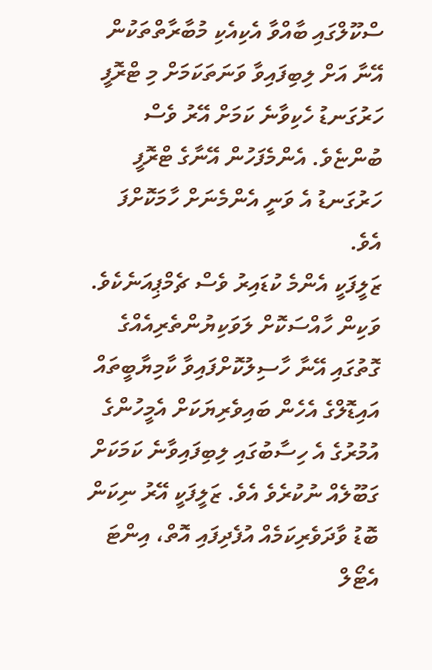ސްކޫލްގައި ބާއްވާ އެކިއެކި މުބާރާތްތަކުން އޭނާ އަށް ލިބިފައިވާ ވަނަތަކަމަށް މި ޓްރޮފީ ހަރުގަނޑު ހެކިވާނެ ކަމަށް އޭރު ވެސް ބުންޏެވެ. އެންމެފަހުން އޭނާގެ ޓްރޮފީ ހަރުގަނޑު އެ ވަނީ އެންމެނަށް ހާމަކޮށްފަ އެވެ.
ޒަލީފަކީ އެންމެ ކުޑައިރު ވެސް ޗެމްޕިއަނެކެވެ. ވަކިން ހާއްސަކޮށް ލަވަކިޔުންތެރިއެއްގެ ގޮތުގައި އޭނާ ހާސިލުކޮށްފައިވާ ކާމިޔާބީތައް އައިޑޮލްގެ އެހެން ބައިވެރިޔަކަށް އެމީހުންގެ އުމުރުގެ އެ ހިސާބުގައި ލިބިފައިވާނެ ކަމަކަށް ގަބޫލެއް ނުކުރެވެ އެވެ. ޒަލީފަކީ އޭރު ނިކަން ބޮޑު ވާދަވެރިކަމެއް އުފެދިފައި އޮތް، އިންޓަ އެޓޯލް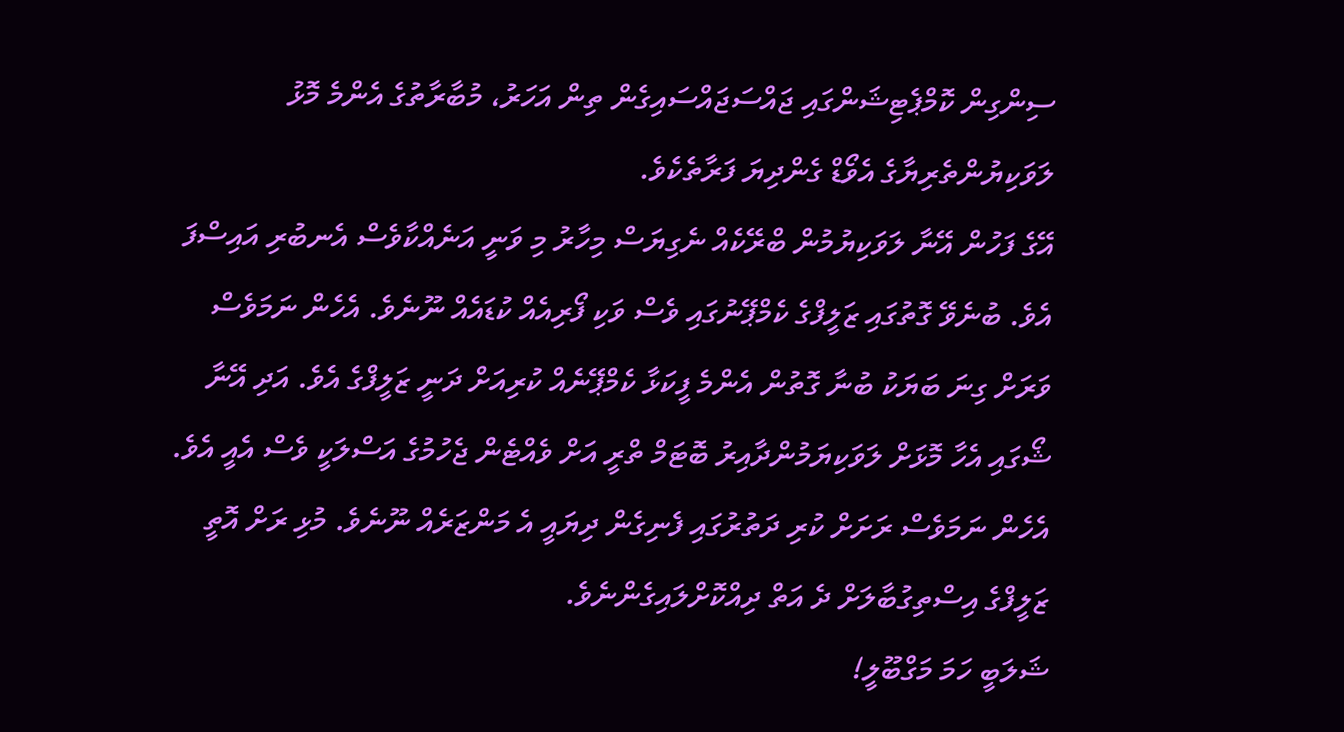ސިންގިން ކޮމްޕެޓިޝަންގައި ޖައްސަޖައްސައިގެން ތިން އަހަރު، މުބާރާތުގެ އެންމެ މޮޅު ލަވަކިޔުންތެރިޔާގެ އެވޯޑް ގެންދިޔަ ފަރާތެކެވެ.
އޭގެ ފަހުން އޭނާ ލަވަކިޔުމުން ބްރޭކެއް ނެގިޔަސް މިހާރު މި ވަނީ އަނެއްކާވެސް އެނބުރި އައިސްފަ އެވެ. ބުނެވޭ ގޮތުގައި ޒަލީފްގެ ކެމްޕޭނުގައި ވެސް ވަކި ފޯރިއެއް ކުޑައެއް ނޫނެވެ. އެހެން ނަމަވެސް ވަރަށް ގިނަ ބަޔަކު ބުނާ ގޮތުން އެންމެ ފީކަޅާ ކެމްޕޭނެއް ކުރިއަށް ދަނީ ޒަލީފްގެ އެވެ. އަދި އޭނާ ޝޯގައި އެހާ މޮޅަށް ލަވަކިޔަމުންދާއިރު ބޮޓަމް ތްރީ އަށް ވެއްޓެން ޖެހުމުގެ އަސްލަކީ ވެސް އެއީ އެވެ.
އެހެން ނަމަވެސް ރަށަށް ކުރި ދަތުރުގައި ފެނިގެން ދިޔައީ އެ މަންޒަރެއް ނޫނެވެ. މުޅި ރަށް އޮތީ ޒަލީފްގެ އިސްތިގުބާލަށް ދެ އަތް ދިއްކޮށްލައިގެންނެވެ.
ޝަލަބީ ހަމަ މަގްބޫލީ!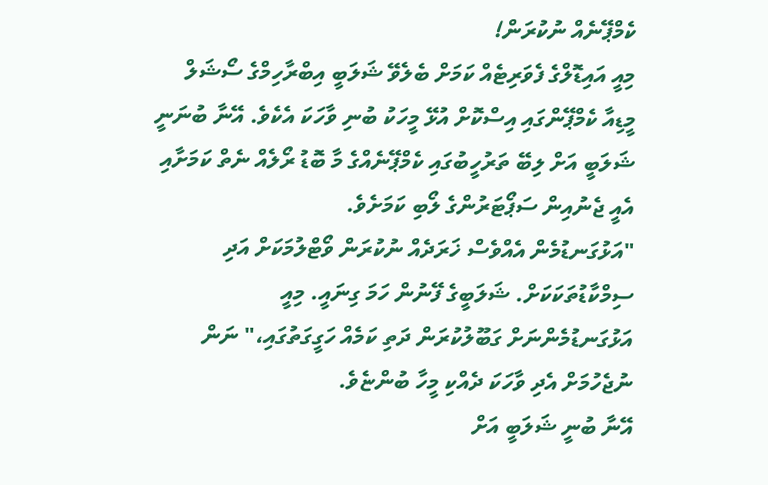ކެމްޕޭނެއް ނުކުރަން!
މިއީ އައިޑޮލްގެ ފެވަރިޓެއް ކަމަށް ބެލެވޭ ޝަލަބީ އިބްރާހިމްގެ ސޯޝަލް މީޑިއާ ކެމްޕޭންގައި އިސްކޮށް އުޅޭ މީހަކު ބުނި ވާހަކަ އެކެވެ. އޭނާ ބުނަނީ ޝަލަބީ އަށް ލިބޭ ތަރުހީބުގައި ކެމްޕޭނެއްގެ މާ ބޮޑު ރޯލެއް ނެތް ކަމަށާއި އެއީ ޖެނުއިން ސަޕޯޓަރުންގެ ލޯބި ކަމަށެވެ.
"އަޅުގަނޑުމެން އެއްވެސް ޚަރަދެއް ނުކުރަން ވޯޓްލުމަކަށް އަދި ސިމްކާޑުތަކަކަށް. ޝަލަބީގެ ފޭނުން ހަމަ ގިނައީ. މިއީ އަޅުގަނޑުމެންނަށް ގަބޫލުކުރަން ދަތި ކަމެއް ހަގީގަތުގައި،" ނަން ނުޖެހުމަށް އެދި ވާހަކަ ދެއްކި މީހާ ބުންޏެވެ.
އޭނާ ބުނީ ޝަލަބީ އަށް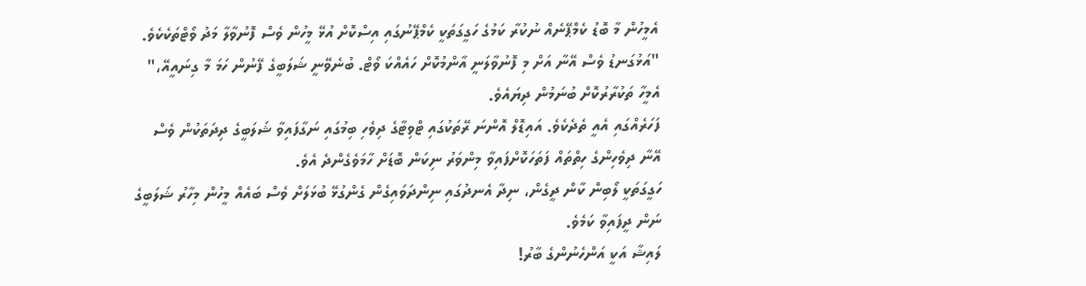އެމީހުން މާ ބޮޑު ކެމްޕޭނެއް ނުކުރާ ކަމުގެ ހަގީގަތަކީ ކެމްޕޭނުގައި އިސްކޮށް އުޅޭ މީހުން ވެސް ފޮނުވާލާ މަދު ވޯޓްތަކެކެވެ.
"އަޅުގަނޑު ވެސް އޭނާ އަށް މި ފޮނުވާލަނީ އާންމުކޮށް ހައެއްކަ ވޯޓް. ބުނެވޭނީ ޝަލަބީގެ ފޭނުން ހަމަ މާ ގިނައީއޭ،" އެމީހާ ތަކުރާރުކޮށް ބުނަމުން ދިޔައެވެ.
ފަހަރެއްގައި އެއީ ތެދެކެވެ. އައިޑޮލް އޮންނަ ރޭތަކުގައި ޓްވިޓާގެ ދިވެހި ބިމުގައި ނަގާފައިވާ ޝަލަބީގެ ދިދަތަކުން ވެސް އޭނާ ދިވެހިންގެ ހިތްތައް ފަތަހަކޮށްފައިވާ މިންވަރު ނިކަން ބޮޑަށް ހާމަވެގެންދެ އެވެ.
ހަގީގަތަކީ ލޯބިން ކާން ދީގެން، ނިދާ އެނދުގައި ނިންދަވައިގެން ގެންގުޅޭ ބުޅަލަށް ވެސް ބައެއް މީހުން މިހާރު ޝަލަބީގެ ނަން ދީފައިވާ ކަމެވެ.
ލައިޝާ އަކީ އަންހެނުންގެ ބާރު!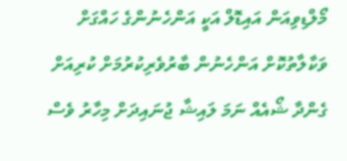މޯލްޑިވިއަން އައިޑޮލް އަކީ އަންހެނުންގެ ހައްގަށް ވަކާލާތުކޮށް އަންހެނުން ބާރުވެރިކުރުމަށް ކުރިއަށް ގެންދާ ޝޯއެއް ނަމަ ލައިޝާ ޖުނައިދަށް މިހާރު ވެސް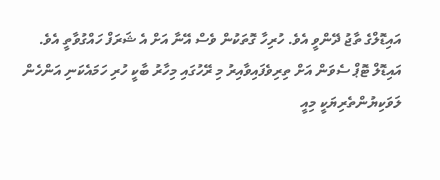އައިޑޮލްގެ ތާޖު ދޭންވީ އެވެ. ހުރިހާ ގޮތަކުން ވެސް އޭނާ އަށް އެ ޝަރަފް ހައްގުވާތީ އެވެ.
އައިޑޮލް ޓޮޕް ސެވަން އަށް ތިރިވެފައިވާއިރު މި ރޭހުގައި މިހާރު ބާކީ ހުރި ހަމައެކަނި އަންހެން ލަވަކިޔުންތެރިޔަކީ މިއީ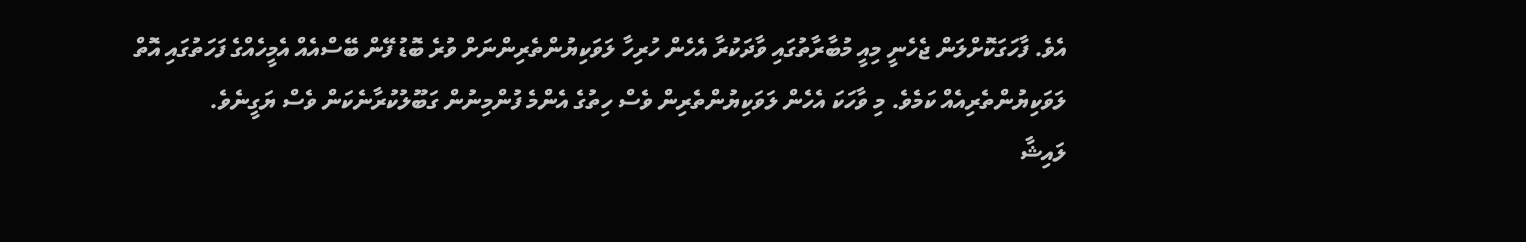އެވެ. ފާހަގަކޮށްލަން ޖެހެނީ މިއީ މުބާރާތުގައި ވާދަކުރާ އެހެން ހުރިހާ ލަވަކިޔުންތެރިންނަށް ވުރެ ބޮޑު ފޭން ބޭސްއެއް އެމީހެއްގެ ފަހަތުގައި އޮތް ލަވަކިޔުންތެރިއެއް ކަމެވެ. މި ވާހަކަ އެހެން ލަވަކިޔުންތެރިން ވެސް ހިތުގެ އެންމެ ފުންމިނުން ގަބޫލުކުރާނެކަން ވެސް ޔަގީނެވެ.
ލައިޝާ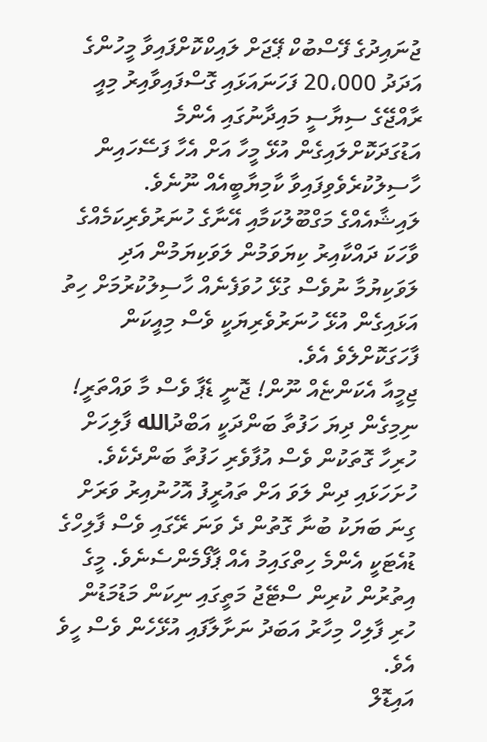ޖުނައިދުގެ ފޭސްބުކް ޕޭޖަށް ލައިކްކޮށްފައިވާ މީހުންގެ އަދަދު 20،000 ފަހަނައަޅައި ގޮސްފައިވާއިރު މިއީ ރާއްޖޭގެ ސިޔާސީ މައިދާނުގައި އެންމެ އަޑުގަދަކޮށްލައިގެން އުޅޭ މީހާ އަށް އެހާ ފަސޭހައިން ހާސިލުކުރެވެވިފައިވާ ކާމިޔާބީއެއް ނޫނެވެ.
ލައިޝާއެއްގެ މަގްބޫލުކަމާއި އޭނާގެ ހުނަރުވެރިކަމެއްގެ ވާހަކަ ދައްކާއިރު ކިޔަވަމުން ލަވަކިޔަމުން އަދި ލަވަކިޔުމާ ނުވެސް ގުޅޭ ހުވަފެނެއް ހާސިލުކުރުމަށް ހިތު އަޅައިގެން އުޅޭ ހުނަރުވެރިޔަކީ ވެސް މިއީކަން ފާހަގަކޮށްލެވެ އެވެ.
ޖިމީއާ އެކަންޏެއް ނޫން! ޖޮނީ ޑެޕާ ވެސް މާ ވައްތަރީ!
ނިމިގެން ދިޔަ ހަފުތާ ބަންދަކީ އަބްދުالله ފާލިހަށް ހުރިހާ ގޮތަކުން ވެސް އުފާވެރި ހަފުތާ ބަންދެކެވެ. ހުށަހަޅައި ދިން ލަވަ އަށް ތައުރީފު އޮހުނުއިރު ވަރަށް ގިނަ ބަޔަކު ބުނާ ގޮތުން ދެ ވަނަ ރޭގައި ވެސް ފާލިހްގެ ޑުއެޓަކީ އެންމެ ހިތްގައިމު އެއް ޕާފޯމެންސެނެވެ. މީގެ އިތުރުން ކުރިން ސްޓޭޖު މަތީގައި ނިކަން މަޑުމަޑުން ހުރި ފާލިހް މިހާރު އަބަދު ނަށާލާފައި އުޅޭހެން ވެސް ހީވެ އެވެ.
އައިޑޮލް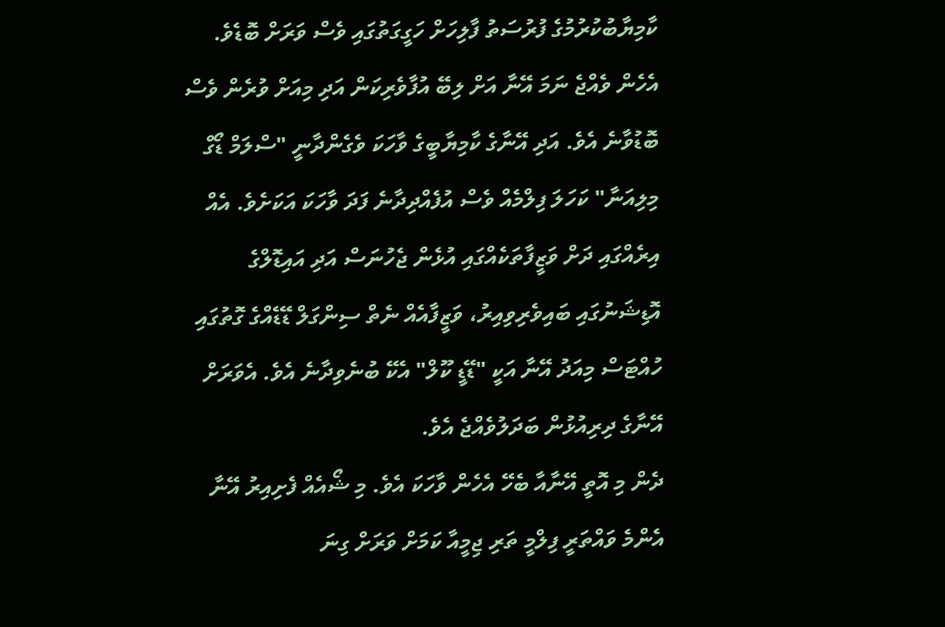ކާމިޔާބުކުރުމުގެ ފުރުސަތު ފާލިހަށް ހަގީގަތުގައި ވެސް ވަރަށް ބޮޑެވެ. އެހެން ވެއްޖެ ނަމަ އޭނާ އަށް ލިބޭ އުފާވެރިކަން އަދި މިއަށް ވުރެން ވެސް ބޮޑުވާނެ އެވެ. އަދި އޭނާގެ ކާމިޔާބީގެ ވާހަކަ ވެގެންދާނީ "ސްލަމް ޑޯގް މިލިއަނާ" ކަހަލަ ފިލްމެއް ވެސް އުފެއްދިދާނެ ފަދަ ވާހަކަ އަކަށެވެ. އެއް އިރެއްގައި ދަށް ވަޒީފާތަކެއްގައި އުޅެން ޖެހުނަސް އަދި އައިޑޮލްގެ އޮޑިޝަނުގައި ބައިވެރިވިއިރު، ވަޒީފާއެއް ނެތް ސިންގަލް ޑޭޑެއްގެ ގޮތުގައި ހުއްޓަސް މިއަދު އޭނާ އަކީ "ޑޭޑީ ކޫލް" އެކޭ ބުނެވިދާނެ އެވެ. އެވަރަށް އޭނާގެ ދިރިއުޅުން ބަދަލުވެއްޖެ އެވެ.
ދެން މި އޮތީ އޭނާއާ ބެހޭ އެހެން ވާހަކަ އެވެ. މި ޝޯއެއް ފެށިއިރު އޭނާ އެންމެ ވައްތަރީ ފިލްމީ ތަރި ޖިމީއާ ކަމަށް ވަރަށް ގިނަ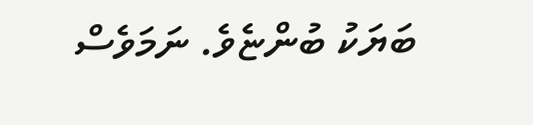ބަޔަކު ބުންޏެވެ. ނަމަވެސް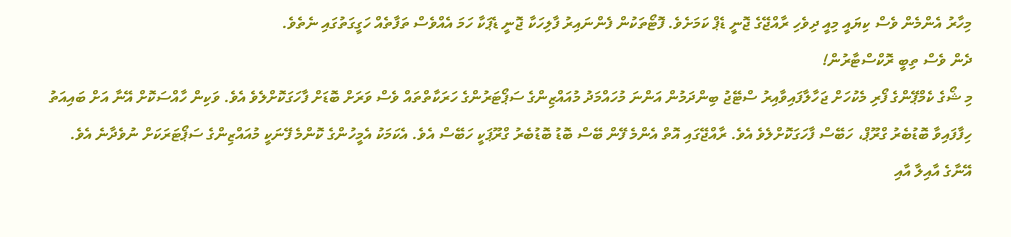މިހާރު އެންމެން ވެސް ކިޔައީ މިއީ ދިވެހި ރާއްޖޭގެ ޖޮނީ ޑެޕް ކަމަށެވެ. ފޮޓޯތަކުން ފެންނައިރު ފާލިހަކާ ޖޮނީ ޑެޕަކާ ހަމަ އެއްވެސް ތަފާތެއް ހަގީގަތުގައި ނެތެވެ.
ދެން ވެސް ތިބީ ރޮކްސްޓާރުން!
މި ޝޯގެ ކެމްޕޭންގެ ފޯރި މެކުހަށް ޖަހާލާފައިވާއިރު ސްޓޭޖު ބިންދަމުން އަންނަ މުހައްމަދު މުއައްޒިންގެ ސަޕޯޓަރުންގެ ހަރަކާތްތައް ވެސް ވަރަށް ބޮޑަށް ފާހަގަކޮށްލެވެ އެވެ. ވަކިން ހާއްސަކޮށް އޭނާ އަށް ބައިއަތު ހިފާފައިވާ ބޮޑުބެރު ގްރޫޕް، ހަބޭސް ފާހަގަކޮށްލެވެ އެވެ. ރާއްޖޭގައި އޮތް އެންމެ ފޭން ބޭސް ބޮޑު ބޮޑުބެރު ގްރޫޕަކީ ހަބޭސް އެވެ. އެކަމަކު އެމީހުންގެ ކޮންމެ ފޭނަކީ މުއައްޒިންގެ ސަޕޯޓަރަކަށް ނުވެދާނެ އެވެ.
އޭނާގެ އާއިލާ އާއި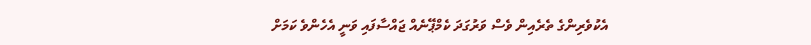އެކުވެރިންގެ ތެރެއިން ވެސް ވަރުގަދަ ކެމްޕޭނެއް ޖައްސާފައި ވަނީ އެހެންވެ ކަމަށް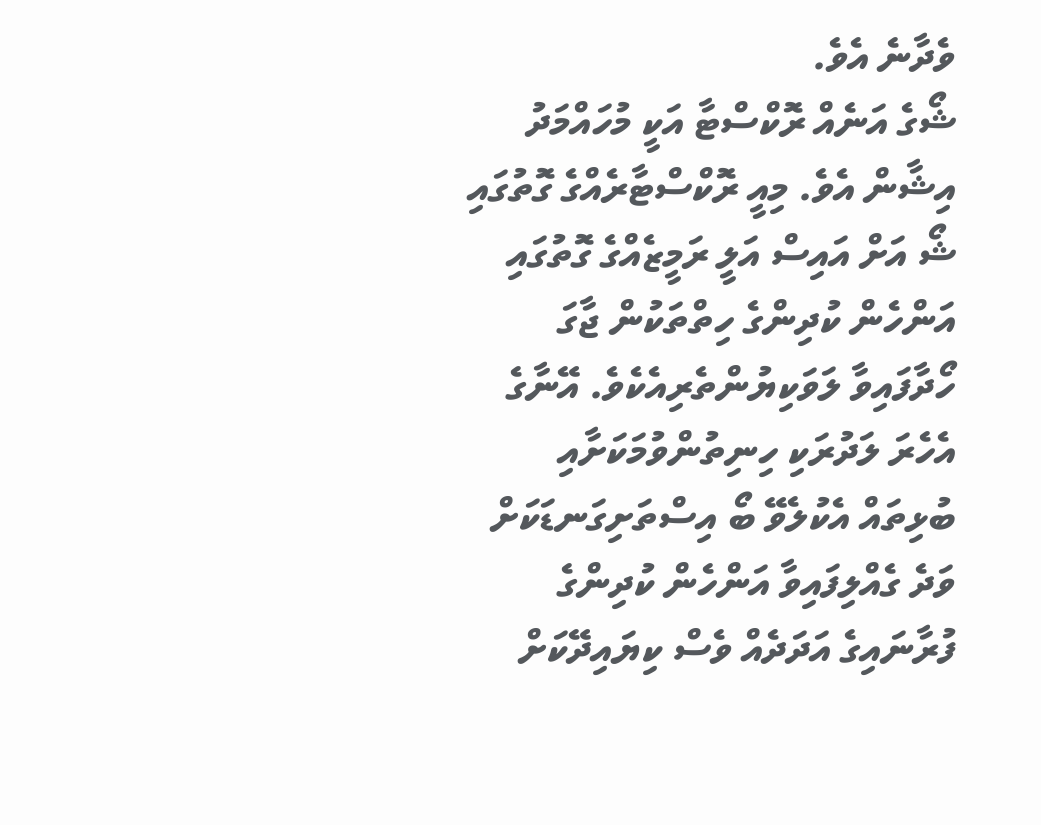ވެދާނެ އެވެ.
ޝޯގެ އަނެއް ރޮކްސްޓާ އަކީ މުހައްމަދު އިޝާން އެވެ. މިއީ ރޮކްސްޓާރެއްގެ ގޮތުގައި ޝޯ އަށް އައިސް އަލީ ރަމީޒެއްގެ ގޮތުގައި އަންހެން ކުދިންގެ ހިތްތަކުން ޖާގަ ހޯދާފައިވާ ލަވަކިޔުންތެރިއެކެވެ. އޭނާގެ އެހެރަ ލަދުރަކި ހިނިތުންވުމަކަށާއި ބުޅިތައް އެކުލެވޭ ބޯ އިސްތަށިގަނޑަކަށް ވަދެ ގެއްލިފައިވާ އަންހެން ކުދިންގެ ފުރާނައިގެ އަދަދެއް ވެސް ކިޔައިދޭކަށް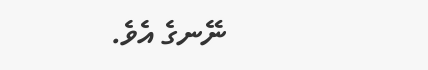ނޭނގެ އެވެ.